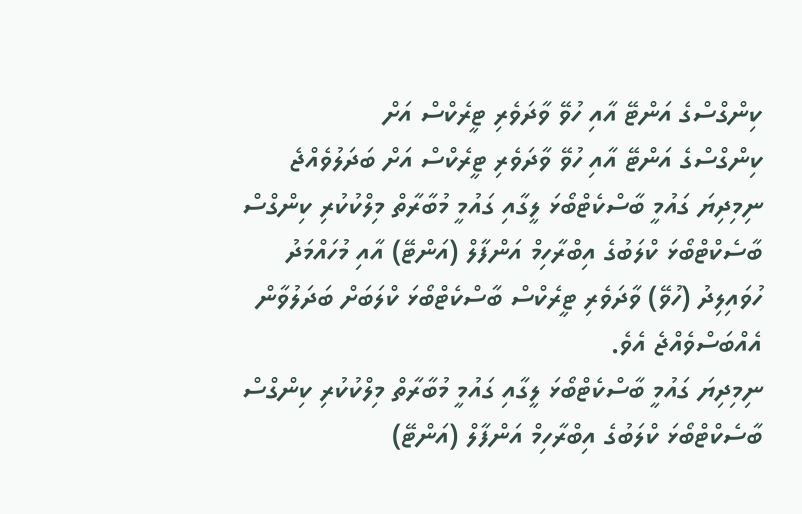ކިންގްސްގެ އަންޓޭ އާއި ހުވޭ ވާދަވެރި ޓީރެކްސް އަށް
ކިންގްސްގެ އަންޓޭ އާއި ހުވޭ ވާދަވެރި ޓީރެކްސް އަށް ބަދަލުވެއްޖެ
ނިމިދިޔަ ގައުމީ ބާސްކެޓްބޯޅަ ލީގާއި ގައުމީ މުބާރާތް މިލްކުކުރި ކިންގްސް ބާސެކްޓްބޯޅަ ކްލަބުގެ އިބްރާހިމް އަންފާލް (އަންޓޭ) އާއި މުހައްމަދު ހުވައިލިދު (ހުވޭ) ވާދަވެރި ޓީރެކްސް ބާސްކެޓްބޯޅަ ކްލަބަށް ބަދަލުވާން އެއްބަސްވެއްޖެ އެވެ.
ނިމިދިޔަ ގައުމީ ބާސްކެޓްބޯޅަ ލީގާއި ގައުމީ މުބާރާތް މިލްކުކުރި ކިންގްސް ބާސެކްޓްބޯޅަ ކްލަބުގެ އިބްރާހިމް އަންފާލް (އަންޓޭ)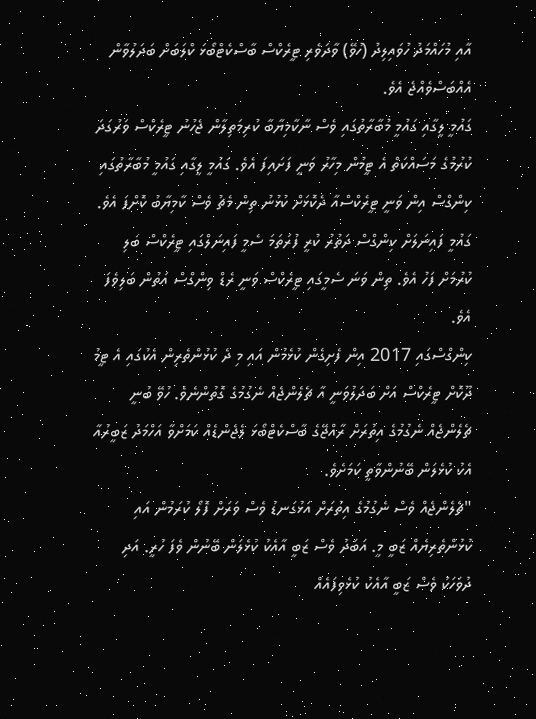އާއި މުހައްމަދު ހުވައިލިދު (ހުވޭ) ވާދަވެރި ޓީރެކްސް ބާސްކެޓްބޯޅަ ކްލަބަށް ބަދަލުވާން އެއްބަސްވެއްޖެ އެވެ.
ގައުމީ ލީގާއި ގައުމީ މުބާރާތުގައި ވެސް ނާކާމިޔާބާ ކުރިމަތިލާން ޖެހުނު ޓީރެކްސް ވަރުގަދަ ކުރުމުގެ މަސައްކަތް އެ ޓީމުން މިހާރު ވަނީ ފަށައިފަ އެވެ. ގައުމީ ލީގާއި ގައުމީ މުބާރާތުގައި ކިންގްސް އިން ވަނީ ޓީރެކްސްއާ ދެކޮޅަށް ކުޅުނު ތިން މެޗު ވެސް ކާމިޔާބު ކޮށްފަ އެވެ. ގައުމީ ފައިނަލަށް ކިންގްސް ދަތުރު ކުރީ ފުރަތަމަ ސެމީ ފައިނަލްގައި ޓީރެކްސް ބަލި ކުރުމަށް ފަހު އެވެ. ތިން ވަނަ ސެމީގައި ޓީރެކްސް ވަނީ ރެޑް ވިންގްސް އަތުން ބަލިވެފަ އެވެ.
ކިންގްސްގައި 2017 އިން ފެށިގެން ކުޅެމުން އައި މި ދެ ކުޅުންތެރިން އެކުގައި އެ ޓީމު ދޫކޮށް ޓީރެކްސް އަށް ބަދަލުވަނީ އާ ޗެލެންޖެއް ނެގުމުގެ ގޮތުންނެވެ. ހުވޭ ބުނީ ޗެލެންޖެއް ނެގުމުގެ އިތުރަށް ރާއްޖޭގެ ބާސްކެޓްބޯޅަ ލެޖެންޑެއް ކަމަށްވާ އަހްމަދު ޒަބީރުއާ އެކު ކުޅެލަން ބޭނުންވާތީ ކަމަށެވެ.
"ޗެލެންޖެއް ވެސް ނެގުމުގެ އިތުރަށް އަޅުގަނޑު ވެސް ވަރަށް ފޮލޯ ކުރަމުން އައި ކުޅުންތެރިޔެއް ޒަބީ މީ. އަބަދު ވެސް ޒަބީ އާއެކު ކުޅެލަން ބޭނުން ވެފަ ހުރީ. އަދި ދުވަހަކު ވެސް ޒަބީ އާއެކު ކުޅެވިފައެއް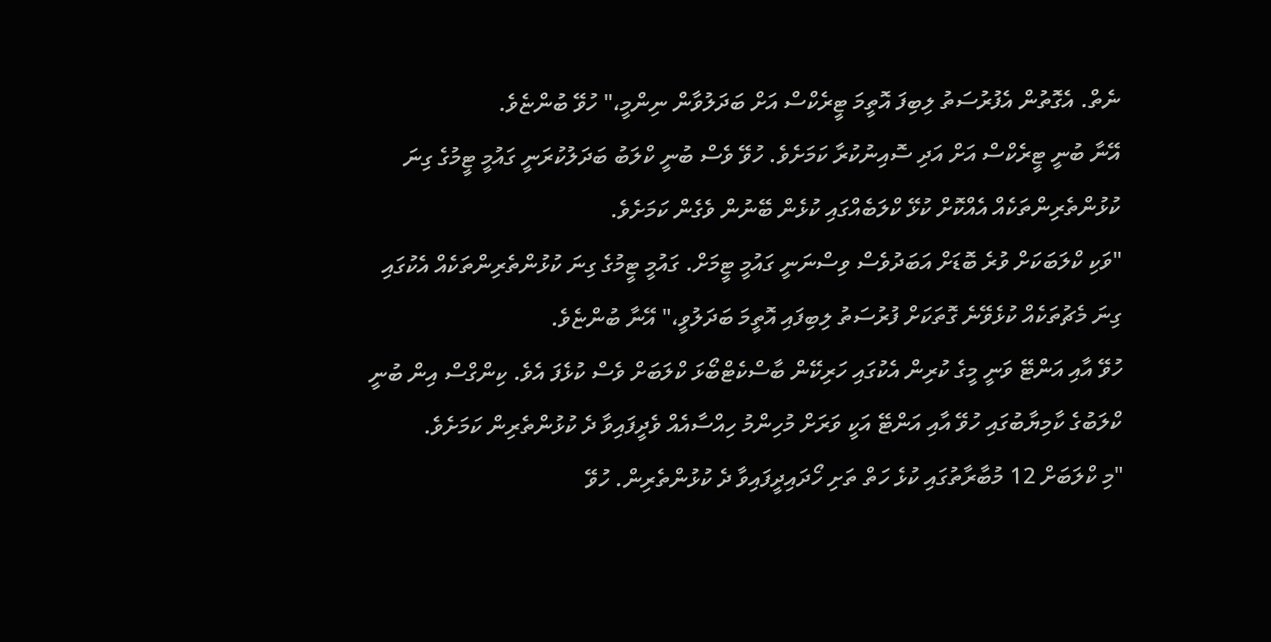ނެތް. އެގޮތުން އެފުރުސަތު ލިބިފަ އޮތީމަ ޓީރެކްސް އަށް ބަދަލުވާން ނިންމީ،" ހުވޭ ބުންޏެވެ.
އޭނާ ބުނީ ޓީރެކްސް އަށް އަދި ސޮއިނުކުރާ ކަމަށެވެ. ހުވޭ ވެސް ބުނީ ކްލަބު ބަދަލުކުރަނީ ގައުމީ ޓީމުގެ ގިނަ ކުޅުންތެރިންތަކެއް އެއްކޮށް ކުޅޭ ކްލަބެއްގައި ކުޅެން ބޭނުން ވެގެން ކަމަށެވެ.
"ވަކި ކްލަބަކަށް ވުރެ ބޮޑަށް އަބަދުވެސް ވިސްނަނީ ގައުމީ ޓީމަށް. ގައުމީ ޓީމުގެ ގިނަ ކުޅުންތެރިންތަކެއް އެކުގައި ގިނަ މެޗުތަކެއް ކުޅެވޭނެ ގޮތަކަށް ފުރުސަތު ލިބިފައި އޮތީމަ ބަދަލުވީ،" އޭނާ ބުންޏެވެ.
ހުވޭ އާއި އަންޓޭ ވަނީ މީގެ ކުރިން އެކުގައި ހަރިކޭން ބާސްކެޓްބޯޅަ ކްލަބަށް ވެސް ކުޅެފަ އެވެ. ކިންގްސް އިން ބުނީ ކްލަބުގެ ކާމިޔާބުގައި ހުވޭ އާއި އަންޓޭ އަކީ ވަރަށް މުހިންމު ހިއްސާއެއް ވެދީފައިވާ ދެ ކުޅުންތެރިން ކަމަށެވެ.
"މި ކްލަބަށް 12 މުބާރާތުގައި ކުޅެ ހަތް ތަށި ހޯދައިދީފައިވާ ދެ ކުޅުންތެރިން. ހުވޭ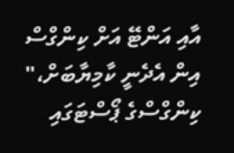އާއި އަންޓޭ އަށް ކިންގްސް އިން އެދެނީ ކާމިޔާބަށް،" ކިންގްސްގެ ޕޯސްޓަގައި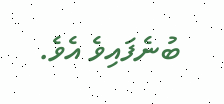ބުނެފައިވެ އެވެ.